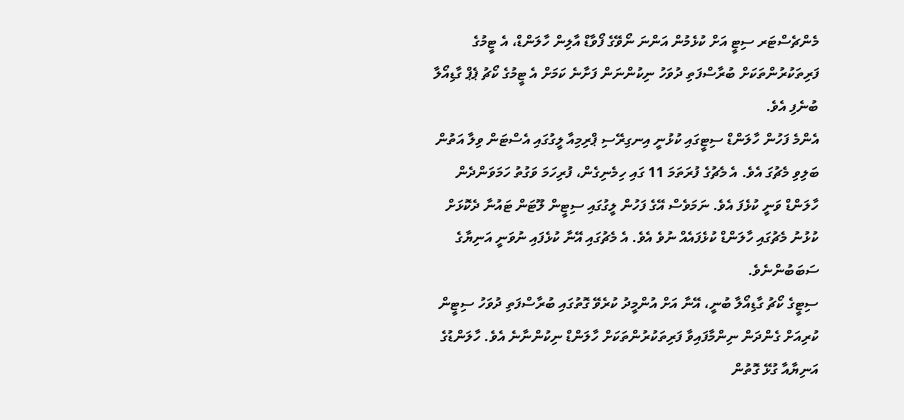މެންޗެސްޓަރ ސިޓީ އަށް ކުޅެމުން އަންނަ ނޯވޭގެ ފޯވާޑް އާލިން ހާލަންޑް، އެ ޓީމުގެ ފަރިތަކުރުންތަކަށް ބުރާސްފަތި ދުވަހު ނިކުންނަން ފަށާނެ ކަމަށް އެ ޓީމުގެ ކޯޗު ޕެޕް ގާޑިއޯލާ ބުނެފި އެވެ.
އެންމެ ފަހުން ހާލަންޑް ސިޓީގައި ކުޅުނީ އިނގިރޭސި ޕްރިމިއާ ލީގުގައި އެސްޓަން ވިލާ އަތުން ބަލިވި މެޗުގަ އެވެ. އެ މެޗުގެ ފުރަތަމަ 11 ގައި ހިމެނިގެން، ފުރިހަމަ ވަގުތު ހަމަވަންދެން ހާލަންޑް ވަނީ ކުޅެފަ އެވެ. ނަމަވެސް އޭގެ ފަހުން ލީގުގައި ސިޓީން ލޫޓަން ޓައުނާ ދެކޮޅަށް ކުޅުނު މެޗުގައި ހާލަންޑް ކުޅެފައެއް ނުވެ އެވެ. އެ މެޗުގައި އޭނާ ކުޅެފައި ނުވަނީ އަނިޔާގެ ސަބަބުންނެވެ.
ސިޓީގެ ކޯޗު ގާޑިއޯލާ ބުނީ، އޭނާ އަށް އުންމީދު ކުރެވޭ ގޮތުގައި ބުރާސްފަތި ދުވަހު ސިޓީން ކުރިއަށް ގެންދަން ނިންމާފައިވާ ފަރިތަކުރުންތަކަށް ހާލަންޑް ނިކުންނާނެ އެވެ. ހާލަންޑުގެ އަނިޔާއާ ގުޅޭ ގޮތުން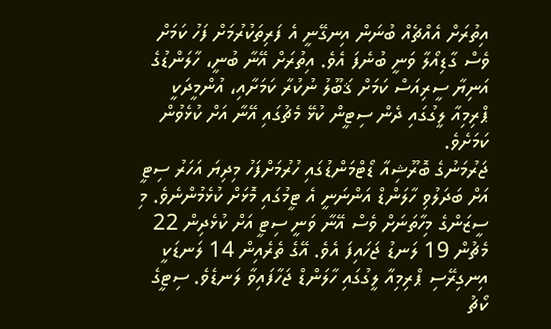އިތުރަށް އެއްޗެއް ބުނަން އިނގޭނީ އެ ފަރިތަކުރުމަށް ފަހު ކަމަށް ވެސް ގާޑިއޯލާ ވަނީ ބުނެފަ އެވެ. އިތުރަށް އޭނާ ބުނީ، ހާލަންޑުގެ އަނިޔާ ސީރިއަސް ކަމަށް ޤަބޫލު ނުކުރާ ކަމަށާއި، އުންމީދަކީ ޕްރިމިއާ ލީގުގައި ދެން ސިޓީން ކުޅޭ މެޗުގައި އޭނާ އަށް ކުޅެވުން ކަމަށެވެ.
ޖަރުމަނުގެ ބޮރޫޝިއާ ޑޯޓްމަންޑުގައި ހުރުމަށްފަހު މިދިޔަ އަހަރު ސިޓީ އަށް ބަދަލުވި ހާލަންޑް އަންނަނީ އެ ޓީމުގައި މޮޅަށް ކުޅެމުންނެވެ. މި ސީޒަންގެ މިހާތަނަށް ވެސް އޭނާ ވަނީ ސިޓީ އަށް ކުޅެދިން 22 މެޗުން 19 ލަނޑު ޖަހައިފަ އެވެ. އޭގެ ތެރެއިން 14 ލަނޑަކީ އިނގިރޭސި ޕްރިމިއާ ލީގުގައި ހާލަންޑް ޖަހާފައިވާ ލަނޑެވެ. ސިޓީގެ ކޯޗު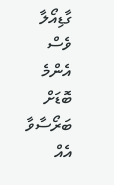ގާޑިއޯލާ ވެސް އެންމެ ބޮޑަށް ބަރޯސާވާ އެއް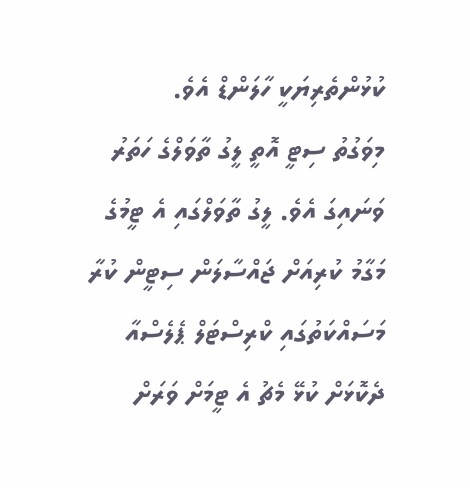ކުޅުންތެރިޔަކީ ހާލަންޑް އެވެ.
މިވަގުތު ސިޓީ އޮތީ ލީގު ތާވަލްގެ ހަތަރު ވަނައިގަ އެވެ. ލީގު ތާވަލްގައި އެ ޓީމުގެ މަގާމު ކުރިއަށް ޖައްސާލަން ސިޓީން ކުރާ މަސައްކަތުގައި ކްރިސްޓަލް ޕެލެސްއާ ދެކޮޅަށް ކުޅޭ މެޗު އެ ޓީމަށް ވަރަށް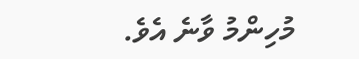މުހިންމު ވާނެ އެވެ.